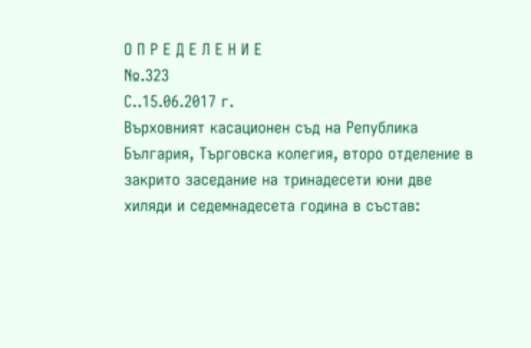О П Р Е Д Е Л Е Н И Е
№.323
С..15.06.2017 г.
Върховният касационен съд на Република България, Търговска колегия, второ отделение в закрито заседание на тринадесети юни две хиляди и седемнадесета година в състав: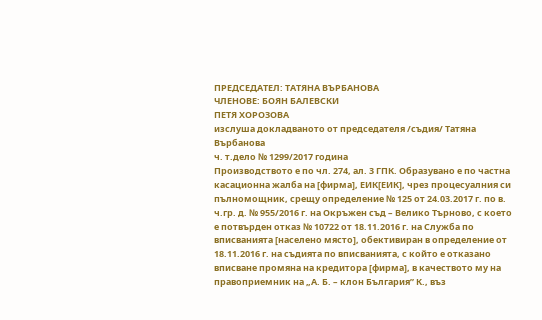ПРЕДСЕДАТЕЛ: ТАТЯНА ВЪРБАНОВА
ЧЛЕНОВЕ: БОЯН БАЛЕВСКИ
ПЕТЯ ХОРОЗОВА
изслуша докладваното от председателя /съдия/ Татяна Върбанова
ч. т.дело № 1299/2017 година
Производството е по чл. 274, ал. 3 ГПК. Образувано е по частна касационна жалба на [фирма], ЕИК[ЕИК], чрез процесуалния си пълномощник, срещу определение № 125 от 24.03.2017 г. по в. ч.гр. д. № 955/2016 г. на Окръжен съд – Велико Търново, с което е потвърден отказ № 10722 от 18.11.2016 г. на Служба по вписванията [населено място], обективиран в определение от 18.11.2016 г. на съдията по вписванията, с който е отказано вписване промяна на кредитора [фирма], в качеството му на правоприемник на „А. Б. – клон България” К., въз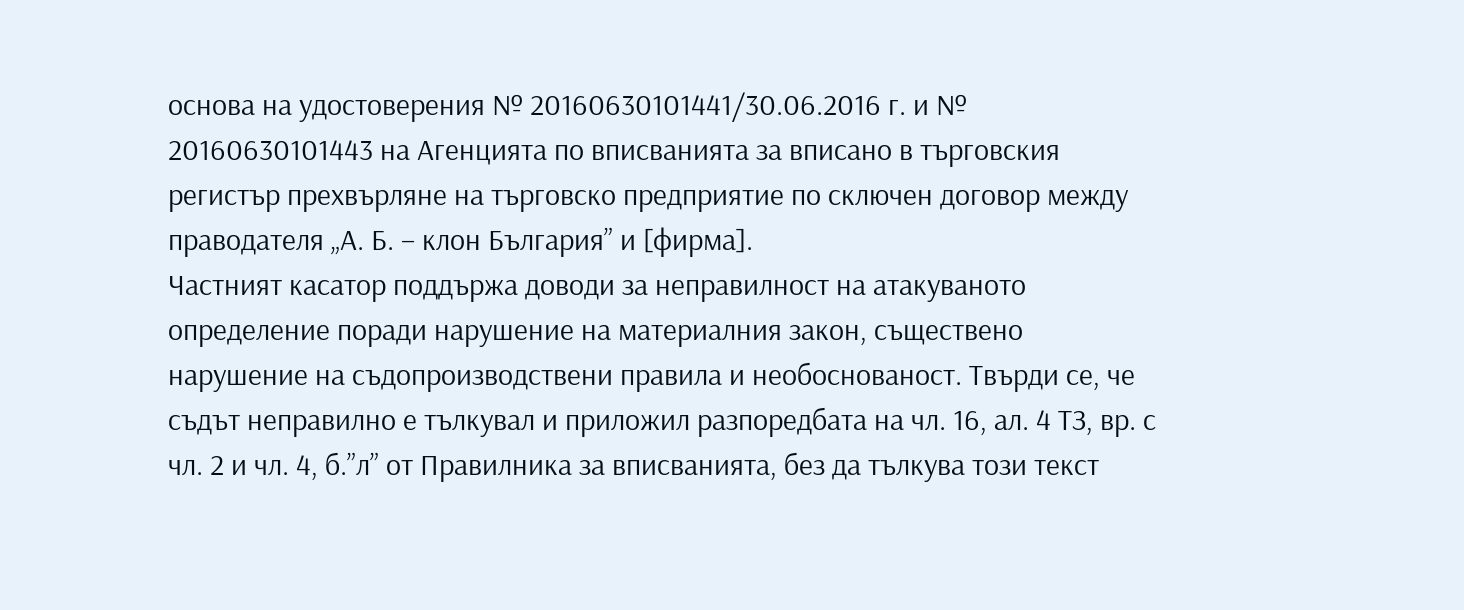основа на удостоверения № 20160630101441/30.06.2016 г. и № 20160630101443 на Агенцията по вписванията за вписано в търговския регистър прехвърляне на търговско предприятие по сключен договор между праводателя „А. Б. – клон България” и [фирма].
Частният касатор поддържа доводи за неправилност на атакуваното определение поради нарушение на материалния закон, съществено нарушение на съдопроизводствени правила и необоснованост. Твърди се, че съдът неправилно е тълкувал и приложил разпоредбата на чл. 16, ал. 4 ТЗ, вр. с чл. 2 и чл. 4, б.”л” от Правилника за вписванията, без да тълкува този текст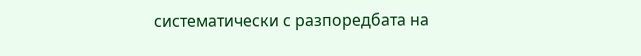систематически с разпоредбата на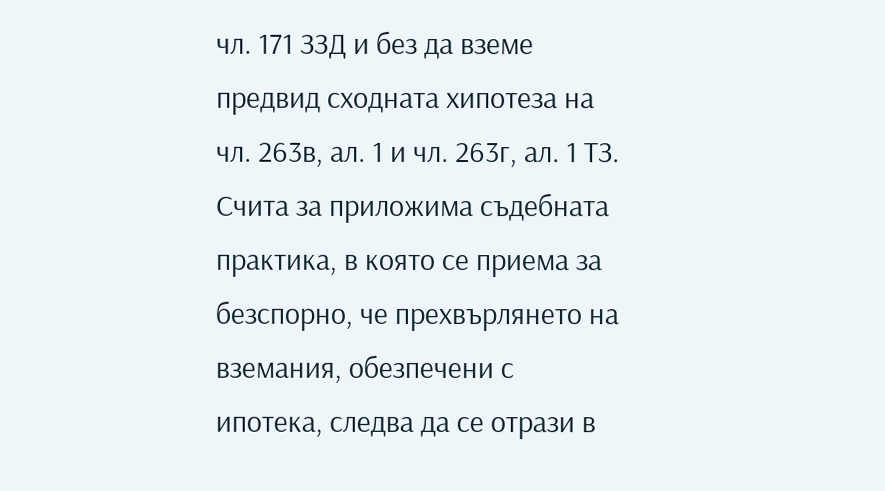чл. 171 ЗЗД и без да вземе предвид сходната хипотеза на чл. 263в, ал. 1 и чл. 263г, ал. 1 ТЗ. Счита за приложима съдебната практика, в която се приема за безспорно, че прехвърлянето на вземания, обезпечени с ипотека, следва да се отрази в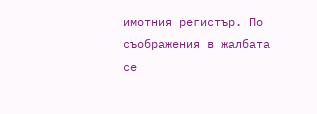имотния регистър. По съображения в жалбата се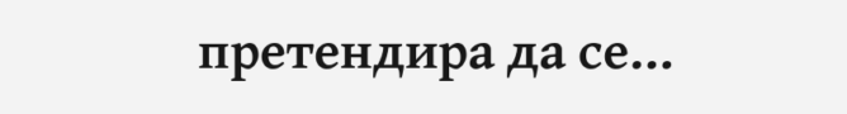претендира да се...